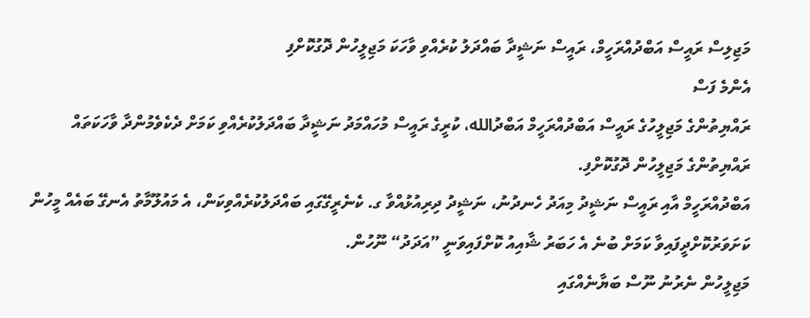މަޖިލިސް ރައީސް އަބްދުއްރަހީމް، ރައީސް ނަޝީދާ ބައްދަލު ކުރެއްވި ވާހަކަ މަޖިލީހުން ދޮގުކޮށްފި
އެންމެ ފަސް
ރައްޔިތުންގެ މަޖިލީހުގެ ރައީސް އަބްދުއްރަހީމް އަބްދުالله، ކުރީގެ ރައީސް މުހައްމަދު ނަޝީދާ ބައްދަލުކުރެއްވި ކަމަށް ދެކެވެމުންދާ ވާހަކަތައް ރައްޔިތުންގެ މަޖިލީހުން ދޮގުކޮށްފި.
އަބްދުއްރަހީމް އާއި ރައީސް ނަޝީދު މިއަދު ހެނދުނު، ނަޝީދު ދިރިއުޅުއްވާ ގ. ކެނެރީގޭގައި ބައްދަލުކުރެއްވިކަން، އެ މައުލޫމާތު އެނގޭ ބައެއް މީހުން ކަށަވަރުކޮށްދީފައިވާ ކަމަށް ބުނެ އެ ހަބަރު ޝާއިއު ކޮށްފައިވަނީ ”އަދަދު“ ނޫހުން.
މަޖިލީހުން ނެރުނު ނޫސް ބަޔާނެއްގައި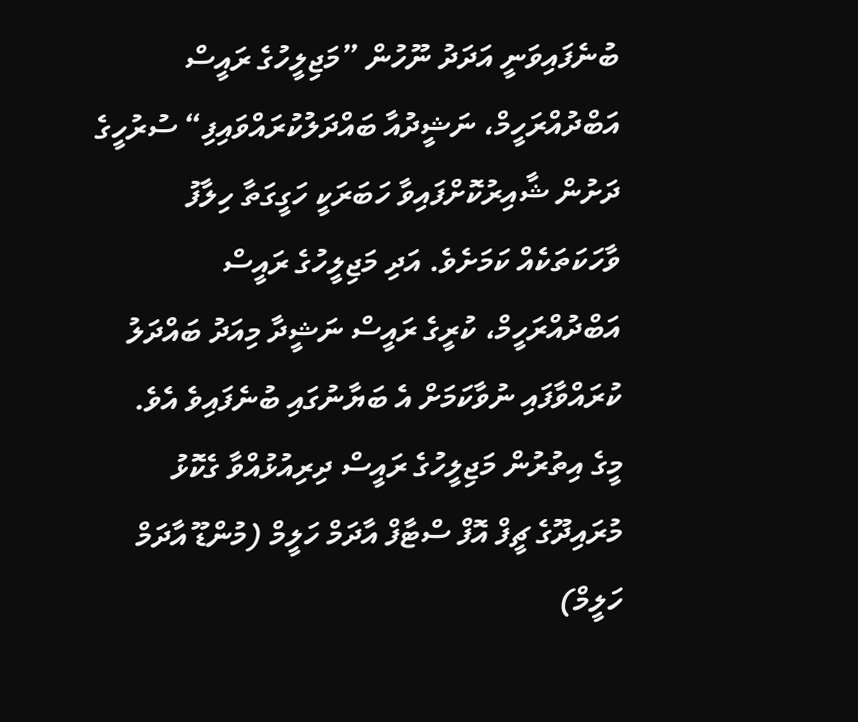ބުނެފައިވަނީ އަދަދު ނޫހުން ”މަޖިލީހުގެ ރައީސް އަބްދުއްރަހީމް، ނަޝީދުއާ ބައްދަލުކުރައްވައިފި“ ސުރުހީގެ ދަށުން ޝާއިރުކޮށްފައިވާ ހަބަރަކީ ހަގީގަތާ ހިލާފު ވާހަކަތަކެއް ކަމަށެވެ. އަދި މަޖިލީހުގެ ރައީސް އަބްދުއްރަހީމް، ކުރީގެ ރައީސް ނަޝީދާ މިއަދު ބައްދަލު ކުރައްވާފައި ނުވާކަމަށް އެ ބަޔާނުގައި ބުނެފައިވެ އެވެ.
މީގެ އިތުރުން މަޖިލީހުގެ ރައީސް ދިރިއުޅުއްވާ ގެކޮޅު މުރައިދޫގެ ޗީފް އޮފް ސްޓާފް އާދަމް ހަލީމް (މުންޑޫ އާދަމް ހަލީމް)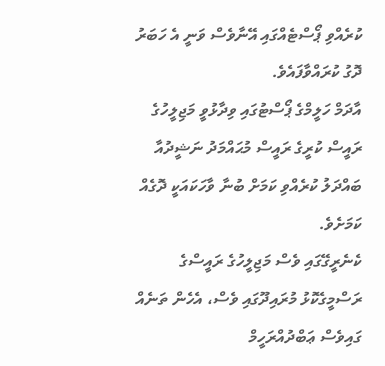ކުރެއްވި ޕޯސްޓެއްގައި އޭނާވެސް ވަނީ އެ ހަބަރު ދޮގު ކުރައްވާފައެވެ.
އާދަމް ހަލީމްގެ ޕޯސްޓުގައި ވިދާޅުވީ މަޖިލީހުގެ ރައީސް ކުރީގެ ރައީސް މުޙައްމަދު ނަޝީދުއާ ބައްދަލު ކުރެއްވި ކަމަށް ބުނާ ވާހަކައަކީ ދޮގެއް ކަމަށެވެ.
ކެނެރީގޭގައި ވެސް މަޖިލީހުގެ ރައީސްގެ ރަސްމީގެކޮޅު މުރައިދޫގައި ވެސް، އެހެން ތަނެއް ގައިވެސް ޢަބްދުއްރަހީމް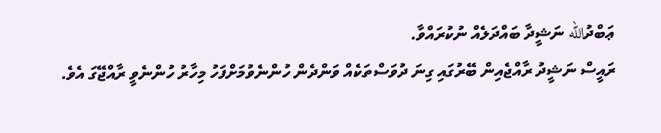ޢަބްދުالله ނަޝީދާ ބައްދަލެއް ނުކުރައްވާ.
ރައީސް ނަޝީދު ރާއްޖެއިން ބޭރުގައި ގިނަ ދުވަސްތަކެއް ވަންދެން ހުންނެވުމަށްފަހު މިހާރު ހުންނެވީ ރާއްޖޭގަ އެވެ.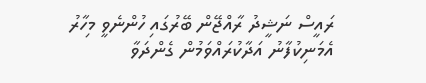ރައީސް ނަޝީދު ރާއްޖޭން ބޭރުގައި ހުންނެވީ މިހާރު އެމަނިކުފާނު އަދާކުރައްވަމުން ގެންދަވާ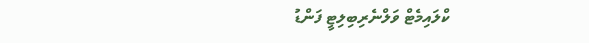ކްލައިމެޓް ވަލްނެރިބިލިޓީ ފަންޑު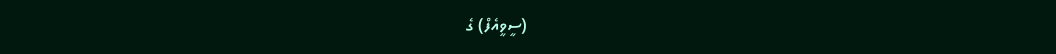(ސީވީއެފް) ގެ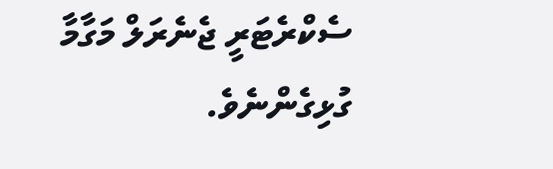ސެކްރެޓަރީ ޖެނެރަލް މަގާމާ ގުޅިގެންނެވެ.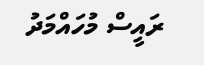ރައީސް މުހައްމަދު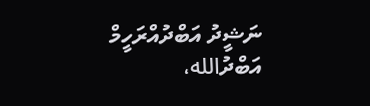ނަޝީދު އަބްދުއްރަހީމް އަބްދުالله،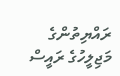ރައްޔިތުންގެ މަޖިލީހުގެ ރައީސް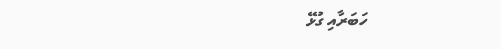ހަބަރާއި ގުޅޭ